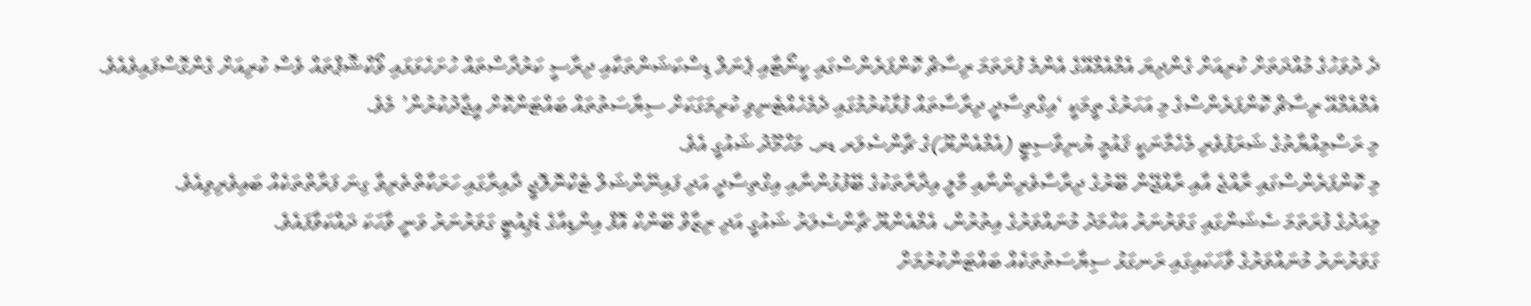ދެ ދުވަހުގެ މުއްދަތަށް ކުރިއަށް ގެންދިޔަ އެމްއެމްއޭގެ އެންމެ ފުރަތަމަ ރިސާޗް ކޮންފަރެންސްގައި ކީނޯޓާއި ޕެނަލް ޑިސްކަޝަންތަކާއި ދިރާސީ ކަރުދާސްތައް ހުށަހެޅަޅައި ވޯކްޝޮޕްތައް ވެސް ކުރިއަށް ގެންގޮސްފައިވެއެވެ.
އެމްއެމްއޭ ރިސާޗް ކޮންފަރެންސްގެ މި އަހަރުގެ ތީމަކީ ‘އިގްތިސާދީ ދިރާސާތައް ފުޅާކުރުމުގައި ދެމެހެއްޓެނިވި ކުރިމަގަކަށް ސިޔާސަތުތައް ބައްޓަންކޮށް އީޖާދުކުރުން’ މެވެ.
މި ރަސްމިއްޔާތުގެ ޝަރަފުވެރި މެހެމާނަކީ ޤައުމީ ޔުނިވާސިޓީ (އެމްއެންޔޫ)ގެ ޗާންސެލަރ ޑރ. މަހްމޫދު ޝައުގީ އެވެ.
މި ކޮންފަރެންސްގައި ރާއްޖެ އާއި ރާއްޖޭން ބޭރުގެ ދިރާސާވެރިންނާއި މާލީ އިދާރާތަކުގެ ބޭފުޅުންނާއި އިގްތިސާދީ އަދި ފައިނޭންޝަލް ޓެކްނޮލޮޖީ ދާއިރާގައި ހަރަކާތްތެރިވާ ގިނަ ފަރާތްތަކެއް ބައިވެރިވިއެވެ.
މިއަދުގެ ފުރަތަމަ ސެޝަންގައި ގަވަރުނަރު އަހްމަދު މުނައްވަރުގެ އިތުރުން، އެމްއެންޔޫ ޗާންސެލަރު ޝައުގީ އަދި ރިޒާވް ބޭންކް އޮފް އިންޑިއާގެ ޑެޕިއުޓީ ގަވަރުނަރު ވަނީ ވާހަކަ ދައްކަވާފައެވެ.
ގަވަރުނަރު މުނައްވަރުގެ ވާހަކައިގައި ރަނގަޅު ސިޔާސަތުތަކެއް ބައްޓަންކުރުމަށް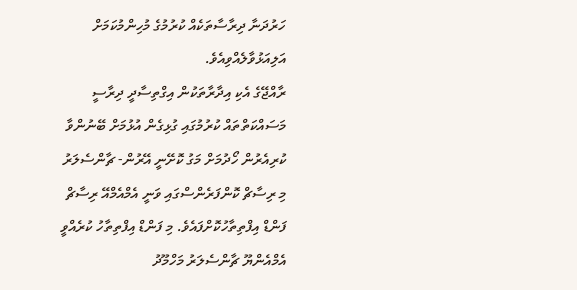ހަރުދަނާ ދިރާސާތަކެއް ކުރުމުގެ މުހިންމުކަމަށް އަލިއަޅުވާލެއްވިއެވެ.
ރާއްޖޭގެ އެކި އިދާރާތަކުން އިގްތިސާދީ ދިރާސީ މަސައްކަތްތައް ކުރުމުގައި ގުޅިގެން އުޅުމަށް ބޭނުންވާ ކުރިއެރުން ހޯދުމަށް މަގު ކޮށޭނީ އޭރުން- ޗާންސެލަރު
މި ރިސާޗް ކޮންފަރެންސްގައި ވަނީ އެމްއެމްއޭ ރިސާޗް ފަންޑް އިފްތިތާހުކޮށްފައެވެ. މި ފަންޑް އިފްތިތާހު ކުރެއްވީ އެމްއެންޔޫ ޗާންސެލަރު މަހްމޫދު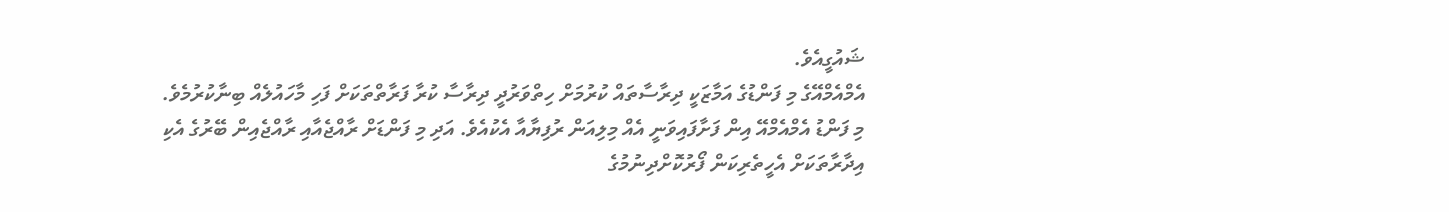ޝައުގީއެވެ.
އެމްއެމްއޭގެ މި ފަންޑުގެ އަމާޒަކީ ދިރާސާތައް ކުރުމަށް ހިތްވަރުދީ ދިރާސާ ކުރާ ފަރާތްތަކަށް ފަހި މާހައުލެއް ބިނާކުރުމެވެ. މި ފަންޑު އެމްއެމްއޭ އިން ފަށާފައިވަނީ އެއް މިލިއަން ރުފިޔާއާ އެކުއެވެ. އަދި މި ފަންޑަށް ރާއްޖެއާއި ރާއްޖެއިން ބޭރުގެ އެކި އިދާރާތަކަށް އެހީތެރިކަން ފޯރުކޮށްދިނުމުގެ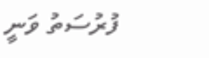ފުރުސަތު ވަނީ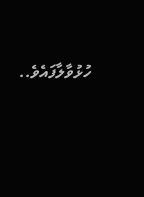ހުޅުވާލާފައެވެ..